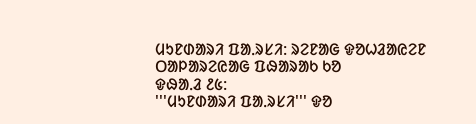ᱢᱩᱱᱰᱟᱨᱤ ᱯᱟᱹᱨᱥᱤ: ᱨᱮᱱᱟᱜ ᱫᱚᱦᱲᱟᱭᱮᱱ ᱛᱟᱞᱟᱨᱮᱭᱟᱜ ᱯᱷᱟᱨᱟᱠ ᱠᱚ
ᱫᱷᱟᱹᱲ ᱒᱕:
'''ᱢᱩᱱᱰᱟᱨᱤ ᱯᱟᱹᱨᱥᱤ''' ᱫᱚ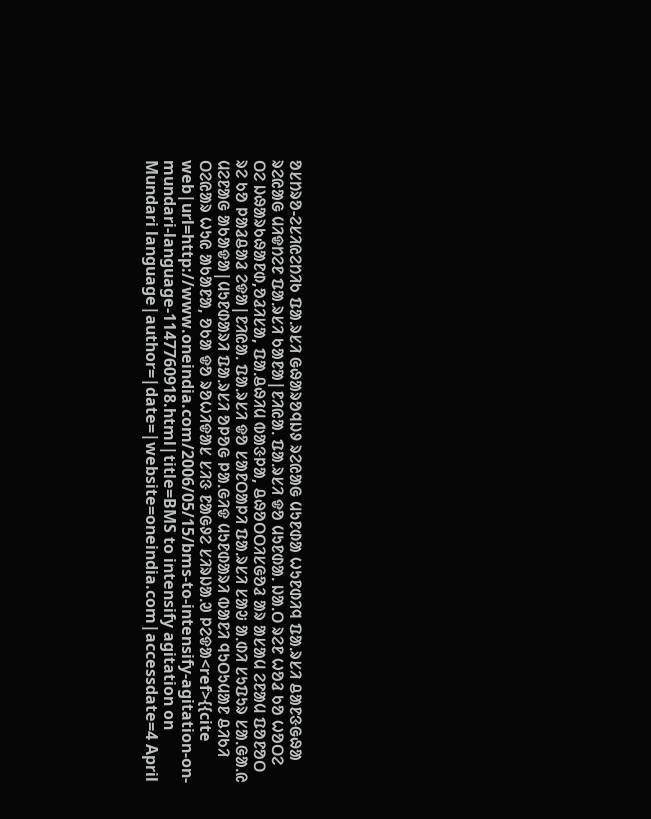ᱚᱥᱴᱨᱚ-ᱮᱥᱤᱭᱮᱴᱤᱠ ᱯᱟᱹᱨᱥᱤ ᱜᱷᱟᱨᱚᱧᱡᱽ ᱨᱮᱭᱟᱜ ᱢᱩᱱᱰᱟ ᱦᱩᱱᱰᱤᱧ ᱯᱟᱹᱨᱥᱤ ᱪᱟᱱᱝᱜᱷᱟ ᱨᱮᱭᱟᱜ ᱢᱤᱫᱴᱮᱱ ᱯᱟᱹᱨᱥᱤ ᱠᱟᱱᱟ|ᱱᱤᱭᱟᱹ ᱯᱟᱹᱨᱥᱤ ᱫᱚ ᱢᱩᱱᱰᱟᱹ ᱡᱟᱹᱛ ᱨᱮᱱ ᱦᱚᱲ ᱠᱚ ᱦᱚᱛᱮ ᱛᱮ ᱡᱷᱟᱨᱠᱷᱟᱱᱰ,ᱚᱲᱤᱥᱟ, ᱯᱟᱹᱪᱷᱤᱢ ᱵᱟᱝᱞᱟ, ᱪᱷᱚᱛᱛᱤᱥᱜᱚᱲ ᱟᱨ ᱟᱥᱟᱢ ᱮᱱᱟᱢ ᱯᱚᱱᱚᱛ ᱨᱮ ᱠᱚ ᱞᱟᱲᱪᱟᱲ ᱮᱫᱟ|ᱱᱤᱭᱟᱹ ᱯᱟᱹᱨᱥᱤ ᱫᱚ ᱥᱟᱱᱛᱟᱞᱤ ᱯᱟᱹᱨᱥᱤ ᱥᱟᱶ ᱟᱹᱰᱤ ᱥᱩᱯᱩᱨ ᱥᱟᱹᱜᱟᱹᱭ ᱢᱮᱱᱟᱜ ᱟᱠᱟᱫᱟ|ᱢᱩᱱᱰᱟᱨᱤ ᱯᱟᱹᱨᱥᱤ ᱚᱞᱚᱜ ᱞᱟᱹᱜᱤᱫ ᱢᱩᱱᱰᱟᱨᱤ ᱵᱟᱱᱤ ᱧᱩᱛᱩᱢᱟᱱ ᱪᱤᱠᱤ ᱛᱮᱭᱟᱨ ᱦᱩᱭ ᱟᱠᱟᱱᱟ, ᱚᱠᱟ ᱫᱚ ᱨᱚᱦᱤᱫᱟᱥ ᱥᱤᱝ ᱱᱟᱜᱽᱮ ᱥᱤᱨᱡᱟᱹᱣ ᱞᱮᱫᱟ<ref>{{cite web|url=http://www.oneindia.com/2006/05/15/bms-to-intensify-agitation-on-mundari-language-1147760918.html|title=BMS to intensify agitation on Mundari language|author=|date=|website=oneindia.com|accessdate=4 April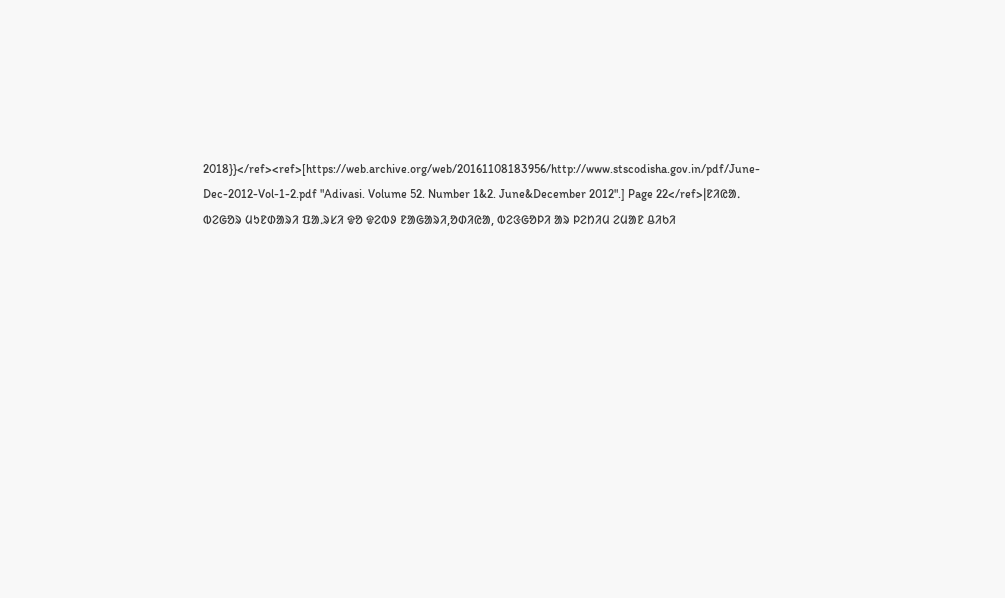2018}}</ref><ref>[https://web.archive.org/web/20161108183956/http://www.stscodisha.gov.in/pdf/June-Dec-2012-Vol-1-2.pdf "Adivasi. Volume 52. Number 1&2. June&December 2012".] Page 22</ref>|ᱱᱤᱭᱟᱹ ᱵᱮᱜᱚᱨ ᱢᱩᱱᱰᱟᱨᱤ ᱯᱟᱹᱨᱥᱤ ᱫᱚ ᱫᱮᱵᱽ ᱱᱟᱜᱟᱨᱤ,ᱚᱰᱤᱭᱟ, ᱵᱮᱝᱜᱚᱞᱤ ᱟᱨ ᱞᱮᱴᱤᱢ ᱮᱢᱟᱱ ᱪᱤᱠᱤ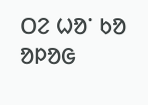ᱛᱮ ᱦᱚᱸ ᱠᱚ ᱚᱞᱚᱜ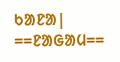ᱠᱟᱱᱟ|
==ᱱᱟᱜᱟᱢ==